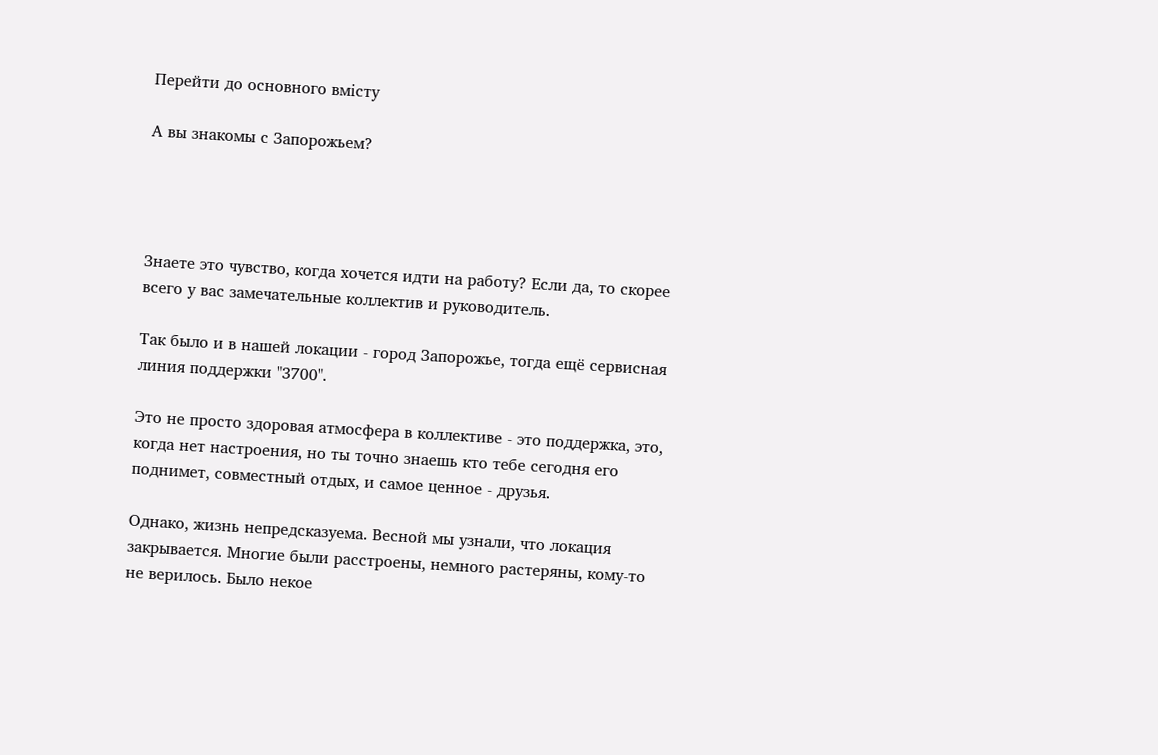Перейти до основного вмісту

А вы знакомы с Запорожьем?




Знаете это чувство, когда хочется идти на работу? Если да, то скорее всего у вас замечательные коллектив и руководитель.

Так было и в нашей локации - город Запорожье, тогда ещё сервисная линия поддержки "3700".

Это не просто здоровая атмосфера в коллективе - это поддержка, это, когда нет настроения, но ты точно знаешь кто тебе сегодня его поднимет, совместный отдых, и самое ценное - друзья.

Однако, жизнь непредсказуема. Весной мы узнали, что локация закрывается. Многие были расстроены, немного растеряны, кому-то не верилось. Было некое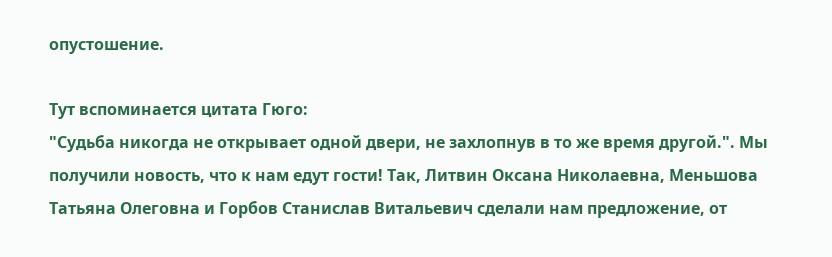опустошение.

Тут вспоминается цитата Гюго:
"Судьба никогда не открывает одной двери, не захлопнув в то же время другой.". Мы получили новость, что к нам едут гости! Так, Литвин Оксана Николаевна, Меньшова Татьяна Олеговна и Горбов Станислав Витальевич сделали нам предложение, от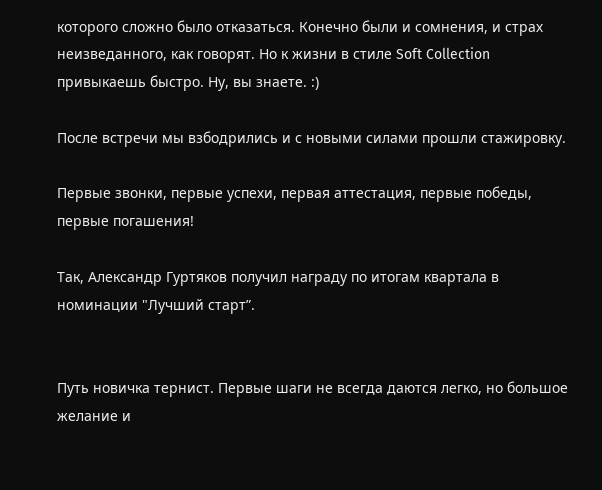которого сложно было отказаться. Конечно были и сомнения, и страх неизведанного, как говорят. Но к жизни в стиле Soft Collection привыкаешь быстро. Ну, вы знаете. :)

После встречи мы взбодрились и с новыми силами прошли стажировку.

Первые звонки, первые успехи, первая аттестация, первые победы, первые погашения!

Так, Александр Гуртяков получил награду по итогам квартала в номинации "Лучший старт”.


Путь новичка тернист. Первые шаги не всегда даются легко, но большое желание и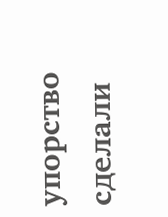упорство сделали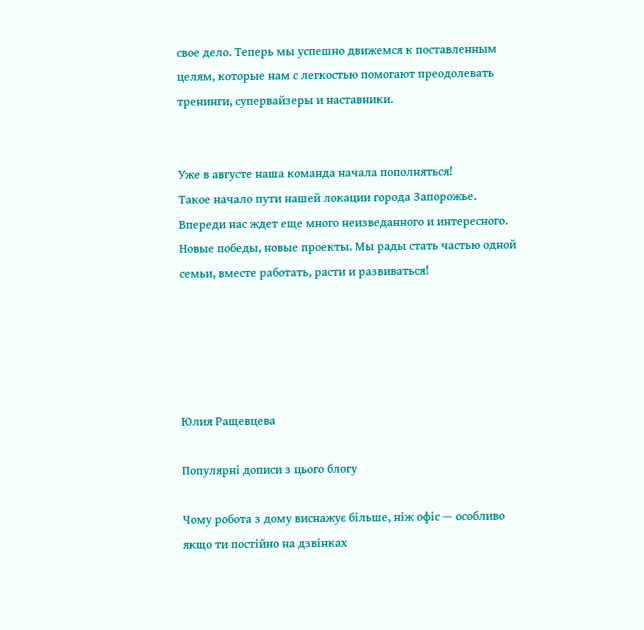свое дело. Теперь мы успешно движемся к поставленным целям, которые нам с легкостью помогают преодолевать тренинги, супервайзеры и наставники.


Уже в августе наша команда начала пополняться!
Такое начало пути нашей локации города Запорожье. Впереди нас ждет еще много неизведанного и интересного. Новые победы, новые проекты. Мы рады стать частью одной семьи, вместе работать, расти и развиваться!





Юлия Ращевцева

Популярні дописи з цього блогу

Чому робота з дому виснажує більше, ніж офіс — особливо якщо ти постійно на дзвінках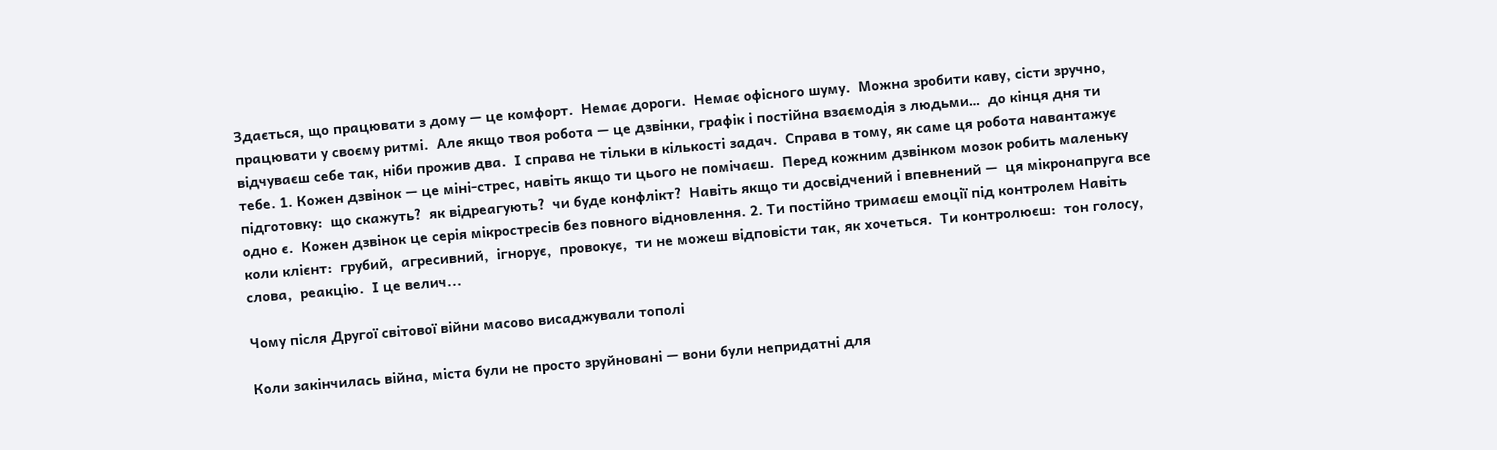Здається, що працювати з дому — це комфорт.  Немає дороги.  Немає офісного шуму.  Можна зробити каву, сісти зручно, працювати у своєму ритмі.  Але якщо твоя робота — це дзвінки, графік і постійна взаємодія з людьми…  до кінця дня ти відчуваєш себе так, ніби прожив два.  І справа не тільки в кількості задач.  Справа в тому, як саме ця робота навантажує тебе. 1. Кожен дзвінок — це міні-стрес, навіть якщо ти цього не помічаєш.  Перед кожним дзвінком мозок робить маленьку підготовку:  що скажуть?  як відреагують?  чи буде конфлікт?  Навіть якщо ти досвідчений і впевнений —  ця мікронапруга все одно є.  Кожен дзвінок це серія мікростресів без повного відновлення. 2. Ти постійно тримаєш емоції під контролем Навіть коли клієнт:  грубий,  агресивний,  ігнорує,  провокує,  ти не можеш відповісти так, як хочеться.  Ти контролюєш:  тон голосу,  слова,  реакцію.  І це велич...

Чому після Другої світової війни масово висаджували тополі

Коли закінчилась війна, міста були не просто зруйновані — вони були непридатні для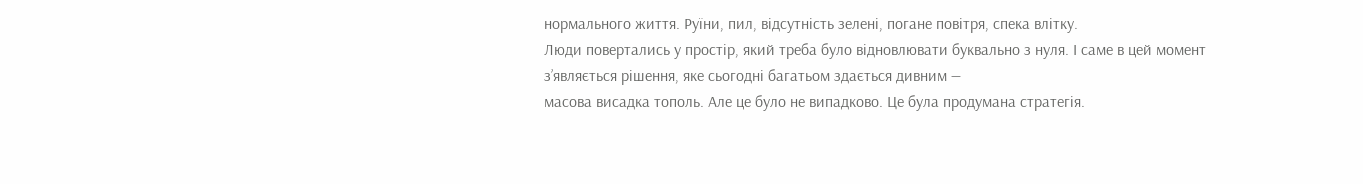нормального життя. Руїни, пил, відсутність зелені, погане повітря, спека влітку.
Люди повертались у простір, який треба було відновлювати буквально з нуля. І саме в цей момент з’являється рішення, яке сьогодні багатьом здається дивним —
масова висадка тополь. Але це було не випадково. Це була продумана стратегія.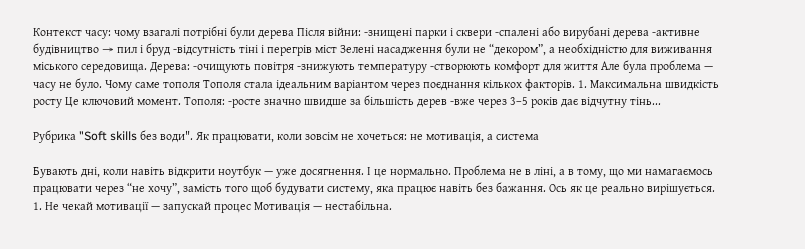Контекст часу: чому взагалі потрібні були дерева Після війни: -знищені парки і сквери -спалені або вирубані дерева -активне будівництво → пил і бруд -відсутність тіні і перегрів міст Зелені насадження були не “декором”, а необхідністю для виживання міського середовища. Дерева: -очищують повітря -знижують температуру -створюють комфорт для життя Але була проблема — часу не було. Чому саме тополя Тополя стала ідеальним варіантом через поєднання кількох факторів. 1. Максимальна швидкість росту Це ключовий момент. Тополя: -росте значно швидше за більшість дерев -вже через 3–5 років дає відчутну тінь...

Рубрика "Soft skills без води". Як працювати, коли зовсім не хочеться: не мотивація, а система

Бувають дні, коли навіть відкрити ноутбук — уже досягнення. І це нормально. Проблема не в ліні, а в тому, що ми намагаємось працювати через “не хочу”, замість того щоб будувати систему, яка працює навіть без бажання. Ось як це реально вирішується. 1. Не чекай мотивації — запускай процес Мотивація — нестабільна.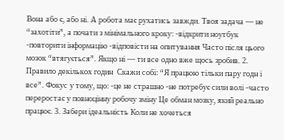Вона або є, або ні. А робота має рухатись завжди. Твоя задача — не “захотіти”, а почати з мінімального кроку: -відкрити ноутбук -повторити інформацію -відповісти на опитування Часто після цього мозок “втягується”. Якщо ні — ти все одно вже щось зробив. 2. Правило декількох годин  Скажи собі: “Я працюю тільки пару годн і все”. Фокус у тому, що: -це не страшно -не потребує сили волі -часто переростає у повноцінну робочу зміну Це обман мозку, який реально працює. 3. Забери ідеальність Коли не хочеться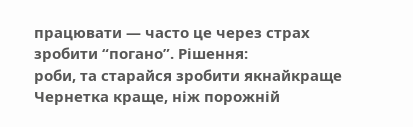працювати — часто це через страх зробити “погано”. Рішення:
роби, та старайся зробити якнайкраще Чернетка краще, ніж порожній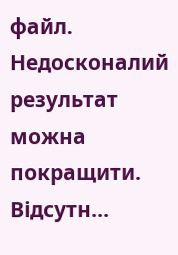файл.
Недосконалий результат можна покращити. Відсутн...